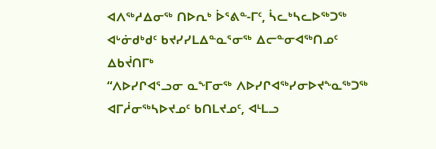ᐊᐱᖅᓱᐃᓂᖅ ᑎᐅᕆᒃ ᐆᕐᕕᓐ-ᒥᑦ, ᓵᓚᒃᓴᓚᐅᖅᑐᖅ ᐊᒡᓃᑯᒃᑯᑦ ᑲᔪᓯᓯᒪᐃᓐᓇᕐᓂᖅ ᐃᓕᓐᓂᐊᖅᑎᓄᑦ ᐃᑲᔫᑎᒥᒃ
“ᐱᐅᓯᒋᐊᕐᓗᓂ ᓇᖕᒥᓂᖅ ᐱᐅᓯᒋᐊᖅᓯᓂᐅᔪᖕᓇᖅᑐᖅ ᐊᒥᓲᓂᖅᓴᐅᔪᓄᑦ ᑲᑎᒪᔪᓄᑦ, ᐊᒻᒪᓗ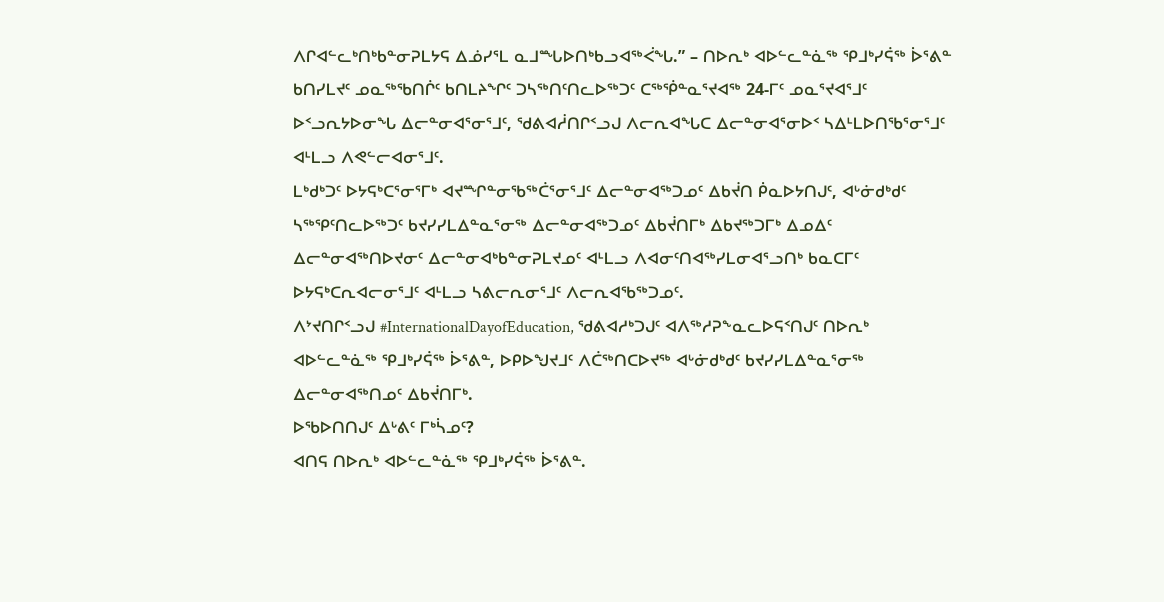ᐱᒋᐊᓪᓚᒃᑎᒃᑲᓐᓂᕈᒪᔭᕋ ᐃᓅᓯᕐᒪ ᓇᒧᙵᐅᑎᒃᑲᓗᐊᖅᐹᖓ.” – ᑎᐅᕆᒃ ᐊᐅᓪᓚᓐᓈᖅ ᕿᒧᒃᓯᕌᖅ ᐆᕐᕕᓐ
ᑲᑎᓯᒪᔪᑦ ᓄᓇᖅᖃᑎᒌᑦ ᑲᑎᒪᔨᖏᑦ ᑐᓴᖅᑎᑦᑎᓚᐅᖅᑐᑦ ᑕᖅᖀᓐᓇᕐᔪᐊᖅ 24-ᒥᑦ ᓄᓇᕐᔪᐊᕐᒧᑦ ᐅᑉᓗᕆᔭᐅᓂᖓ ᐃᓕᓐᓂᐊᕐᓂᕐᒧᑦ, ᖁᕕᐊᓲᑎᒋᑉᓗᒍ ᐱᓕᕆᐊᖓᑕ ᐃᓕᓐᓂᐊᕐᓂᐅᑉ ᓴᐃᒻᒪᐅᑎᖃᕐᓂᕐᒧᑦ ᐊᒻᒪᓗ ᐱᕙᓪᓕᐊᓂᕐᒧᑦ.
ᒪᒃᑯᒃᑐᑦ ᐅᔭᕋᒃᑕᕐᓂᕐᒥᒃ ᐊᔪᙱᓐᓂᖃᖅᑖᕐᓂᕐᒧᑦ ᐃᓕᓐᓂᐊᖅᑐᓄᑦ ᐃᑲᔫᑎ ᑮᓇᐅᔭᑎᒍᑦ, ᐊᒡᓃᑯᒃᑯᑦ ᓴᖅᕿᑦᑎᓚᐅᖅᑐᑦ ᑲᔪᓯᓯᒪᐃᓐᓇᕐᓂᖅ ᐃᓕᓐᓂᐊᖅᑐᓄᑦ ᐃᑲᔫᑎᒥᒃ ᐃᑲᔪᖅᑐᒥᒃ ᐃᓄᐃᑦ ᐃᓕᓐᓂᐊᖅᑎᐅᔪᓂᑦ ᐃᓕᓐᓂᐊᒃᑲᓐᓂᕈᒪᔪᓄᑦ ᐊᒻᒪᓗ ᐱᐊᓂᑦᑎᐊᖅᓯᒪᓂᐊᕐᓗᑎᒃ ᑲᓇᑕᒥᑦ ᐅᔭᕋᒃᑕᕆᐊᓕᓂᕐᒧᑦ ᐊᒻᒪᓗ ᓴᕕᓕᕆᓂᕐᒧᑦ ᐱᓕᕆᐊᖃᖅᑐᓄᑦ.
ᐱᔾᔪᑎᒋᑉᓗᒍ #InternationalDayofEducation, ᖁᕕᐊᓱᒃᑐᒍᑦ ᐊᐱᖅᓱᕈᖕᓇᓚᐅᕋᑉᑎᒍᑦ ᑎᐅᕆᒃ ᐊᐅᓪᓚᓐᓈᖅ ᕿᒧᒃᓯᕌᖅ ᐆᕐᕕᓐ, ᐅᑭᐅᖑᔪᒧᑦ ᐱᑖᖅᑎᑕᐅᔪᖅ ᐊᒡᓃᑯᒃᑯᑦ ᑲᔪᓯᓯᒪᐃᓐᓇᕐᓂᖅ ᐃᓕᓐᓂᐊᖅᑎᓄᑦ ᐃᑲᔫᑎᒥᒃ.
ᐅᖃᐅᑎᑎᒍᑦ ᐃᒡᕕᑦ ᒥᒃᓵᓄᑦ?
ᐊᑎᕋ ᑎᐅᕆᒃ ᐊᐅᓪᓚᓐᓈᖅ ᕿᒧᒃᓯᕌᖅ ᐆᕐᕕᓐ.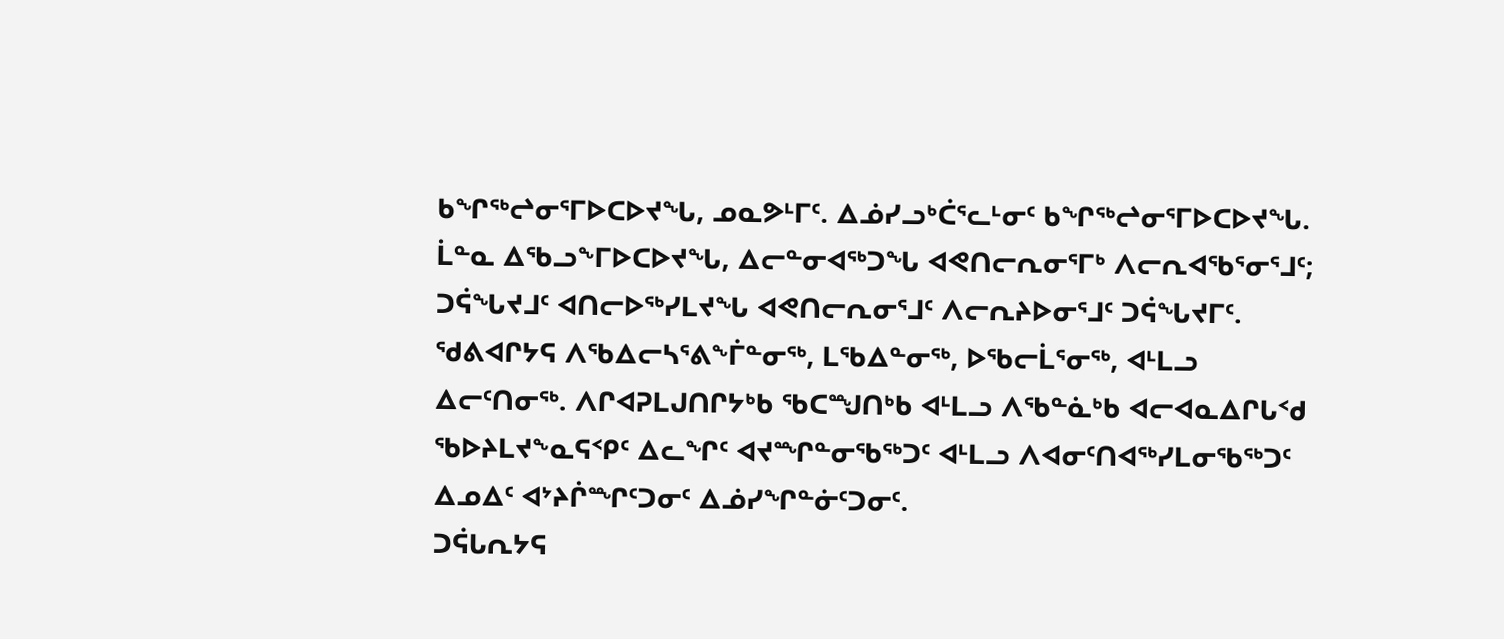ᑲᖏᖅᖠᓂᕐᒥᐅᑕᐅᔪᖓ, ᓄᓇᕗᒻᒥᑦ. ᐃᓅᓯᓗᒃᑖᕐᓚᒻᓂᑦ ᑲᖏᖅᖠᓂᕐᒥᐅᑕᐅᔪᖓ. ᒫᓐᓇ ᐃᖃᓗᖕᒥᐅᑕᐅᔪᖓ, ᐃᓕᓐᓂᐊᖅᑐᖓ ᐊᕙᑎᓕᕆᓂᕐᒥᒃ ᐱᓕᕆᐊᖃᕐᓂᕐᒧᑦ; ᑐᕌᖓᔪᒧᑦ ᐊᑎᓕᐅᖅᓯᒪᔪᖓ ᐊᕙᑎᓕᕆᓂᕐᒧᑦ ᐱᓕᕆᔨᐅᓂᕐᒧᑦ ᑐᕌᖓᔪᒥᑦ. ᖁᕕᐊᒋᔭᕋ ᐱᖃᐃᓕᓴᕐᕕᖕᒦᓐᓂᖅ, ᒪᖃᐃᓐᓂᖅ, ᐅᖃᓕᒫᕐᓂᖅ, ᐊᒻᒪᓗ ᐃᓕᑦᑎᓂᖅ. ᐱᒋᐊᕈᒪᒍᑎᒋᔭᒃᑲ ᖃᑕᙳᑎᒃᑲ ᐊᒻᒪᓗ ᐱᖃᓐᓈᒃᑲ ᐊᓕᐊᓇᐃᒋᒐᑉᑯ ᖃᐅᔨᒪᔪᖕᓇᕋᑉᑭᑦ ᐃᓚᖏᑦ ᐊᔪᙱᓐᓂᖃᖅᑐᑦ ᐊᒻᒪᓗ ᐱᐊᓂᑦᑎᐊᖅᓯᒪᓂᖃᖅᑐᑦ ᐃᓄᐃᑦ ᐊᔾᔨᒌᙱᑦᑐᓂᑦ ᐃᓅᓯᖏᓐᓃᑦᑐᓂᑦ.
ᑐᕌᒐᕆᔭᕋ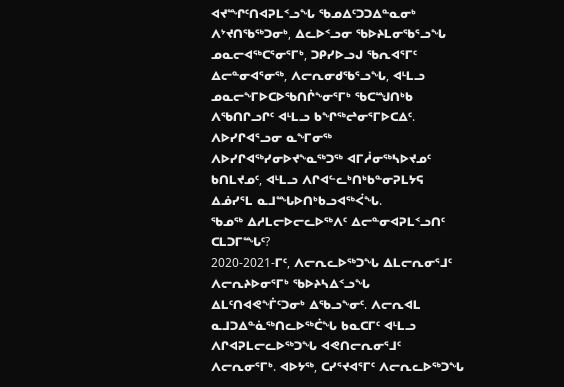ᐊᔪᙱᑦᑎᐊᕈᒪᑉᓗᖓ ᖃᓄᐃᑦᑐᑐᐃᓐᓇᓂᒃ ᐱᔾᔪᑎᖃᖅᑐᓂᒃ, ᐃᓚᐅᑉᓗᓂ ᖃᐅᔨᒪᓂᖃᕐᓗᖓ ᓄᓇᓕᐊᖅᑕᕐᓂᕐᒥᒃ, ᑐᑭᓯᐅᓗᒍ ᖃᕆᐊᕐᒥᑦ ᐃᓕᓐᓂᐊᕐᓂᖅ, ᐱᓕᕆᓂᑯᖃᕐᓗᖓ, ᐊᒻᒪᓗ ᓄᓇᓕᖕᒥᐅᑕᐅᖃᑎᒌᖕᓂᕐᒥᒃ ᖃᑕᙳᑎᒃᑲ ᐱᖃᑎᒋᓗᒋᑦ ᐊᒻᒪᓗ ᑲᖏᖅᖠᓂᕐᒥᐅᑕᐃᑦ. ᐱᐅᓯᒋᐊᕐᓗᓂ ᓇᖕᒥᓂᖅ ᐱᐅᓯᒋᐊᖅᓯᓂᐅᔪᖕᓇᖅᑐᖅ ᐊᒥᓲᓂᖅᓴᐅᔪᓄᑦ ᑲᑎᒪᔪᓄᑦ, ᐊᒻᒪᓗ ᐱᒋᐊᓪᓚᒃᑎᒃᑲᓐᓂᕈᒪᔭᕋ ᐃᓅᓯᕐᒪ ᓇᒧᙵᐅᑎᒃᑲᓗᐊᖅᐹᖓ.
ᖃᓄᖅ ᐃᓱᒪᓕᐅᓕᓚᐅᖅᐱᑦ ᐃᓕᓐᓂᐊᕈᒪᑉᓗᑎᑦ ᑕᒪᑐᒥᙵᑦ?
2020-2021-ᒥᑦ, ᐱᓕᕆᓚᐅᖅᑐᖓ ᐃᒪᓕᕆᓂᕐᒧᑦ ᐱᓕᕆᔨᐅᓂᕐᒥᒃ ᖃᐅᔨᓴᐃᑉᓗᖓ ᐃᒪᑦᑎᐊᕙᖕᒦᑦᑐᓂᒃ ᐃᖃᓗᖕᓂᑦ. ᐱᓕᕆᐊᒪ ᓇᒧᑐᐃᓐᓈᖅᑎᓚᐅᖅᑖᖓ ᑲᓇᑕᒥᑦ ᐊᒻᒪᓗ ᐱᒋᐊᕈᒪᓕᓚᐅᖅᑐᖓ ᐊᕙᑎᓕᕆᓂᕐᒧᑦ ᐱᓕᕆᓂᕐᒥᒃ. ᐊᐅᔭᖅ, ᑕᓯᕐᔪᐊᕐᒥᑦ ᐱᓕᕆᓚᐅᖅᑐᖓ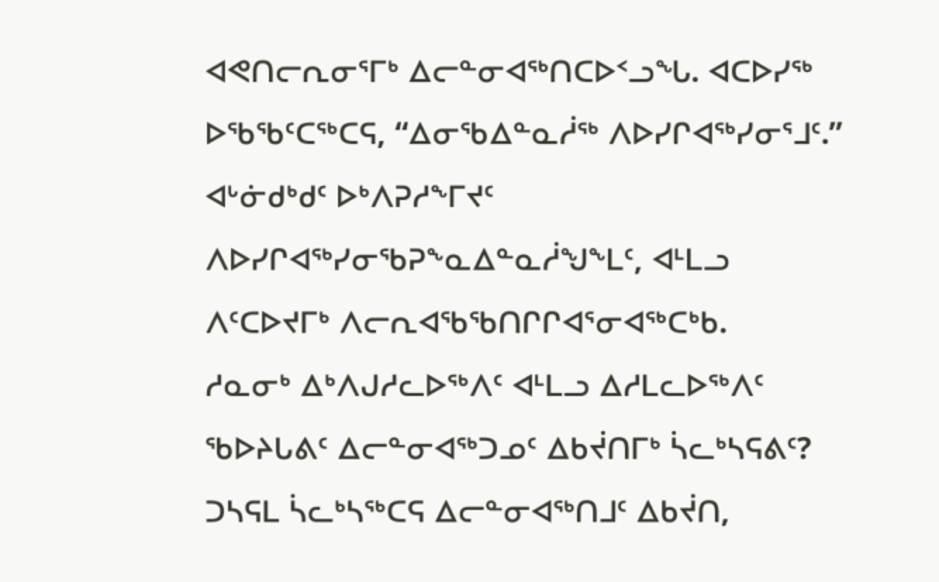ᐊᕙᑎᓕᕆᓂᕐᒥᒃ ᐃᓕᓐᓂᐊᖅᑎᑕᐅᑉᓗᖓ. ᐊᑕᐅᓯᖅ ᐅᖃᖃᑦᑕᖅᑕᕋ, “ᐃᓂᖃᐃᓐᓇᓲᖅ ᐱᐅᓯᒋᐊᖅᓯᓂᕐᒧᑦ.” ᐊᒡᓃᑯᒃᑯᑦ ᐅᒃᐱᕈᓱᖕᒥᔪᑦ ᐱᐅᓯᒋᐊᖅᓯᓂᖃᕈᖕᓇᐃᓐᓇᓲᖑᖕᒪᑦ, ᐊᒻᒪᓗ ᐱᑦᑕᐅᔪᒥᒃ ᐱᓕᕆᐊᖃᖃᑎᒋᒋᐊᕐᓂᐊᖅᑕᒃᑲ.
ᓱᓇᓂᒃ ᐃᒃᐱᒍᓱᓚᐅᖅᐱᑦ ᐊᒻᒪᓗ ᐃᓱᒪᓚᐅᖅᐱᑦ ᖃᐅᔨᒐᕕᑦ ᐃᓕᓐᓂᐊᖅᑐᓄᑦ ᐃᑲᔫᑎᒥᒃ ᓵᓚᒃᓴᕋᕕᑦ?
ᑐᓴᕋᒪ ᓵᓚᒃᓴᖅᑕᕋ ᐃᓕᓐᓂᐊᖅᑎᒧᑦ ᐃᑲᔫᑎ,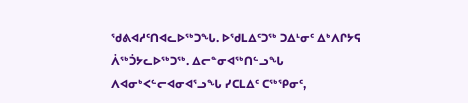ᖁᕕᐊᓱᑦᑎᐊᓚᐅᖅᑐᖓ. ᐅᖁᒪᐃᑦᑐᖅ ᑐᐃᒻᓂᑦ ᐃᒃᐱᒋᔭᕋ ᐲᖅᑑᔭᓚᐅᖅᑐᖅ. ᐃᓕᓐᓂᐊᖅᑎᓪᓗᖓ ᐱᐊᓂᒃᐸᓪᓕᐊᓂᐊᕐᓗᖓ ᓯᑕᒪᐃᑦ ᑕᖅᕿᓂᑦ,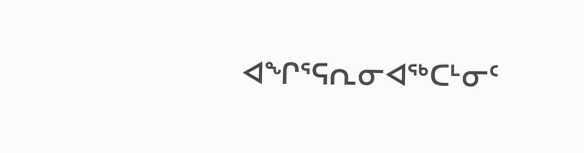ᐊᖏᕐᕋᕆᓂᐊᖅᑕᒻᓂᑦ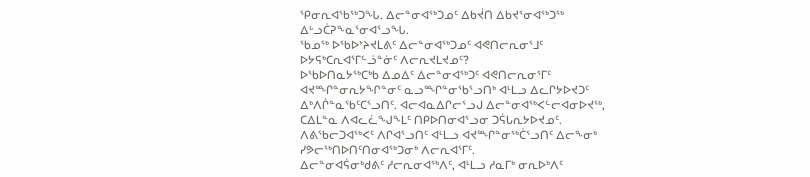ᕿᓂᕆᐊᖃᖅᑐᖓ. ᐃᓕᓐᓂᐊᖅᑐᓄᑦ ᐃᑲᔫᑎ ᐃᑲᔪᕐᓂᐊᖅᑐᖅ ᐃᒡᓗᑖᕈᖕᓇᕐᓂᐊᕐᓗᖓ.
ᖃᓄᖅ ᐅᖃᐅᔾᔨᔪᒪᕕᑦ ᐃᓕᓐᓂᐊᖅᑐᓄᑦ ᐊᕙᑎᓕᕆᓂᕐᒧᑦ ᐅᔭᕋᒃᑕᕆᐊᕐᒥᓪᓘᓐᓃᑦ ᐱᓕᕆᔪᒪᔪᓄᑦ?
ᐅᖃᐅᑎᓇᔭᖅᑕᒃᑲ ᐃᓄᐃᑦ ᐃᓕᓐᓂᐊᖅᑐᑦ ᐊᕙᑎᓕᕆᓂᕐᒥᑦ ᐊᔪᙱᓐᓂᕆᔭᖏᓐᓂᑦ ᓇᓗᙱᓐᓂᖃᕐᓗᑎᒃ ᐊᒻᒪᓗ ᐃᓚᒋᔭᐅᔪᑐᑦ ᐃᒃᐱᒌᓐᓇᖃᑦᑕᕐᓗᑎᑦ. ᐊᓕᐊᓇᐃᒋᓕᕐᓗᒍ ᐃᓕᓐᓂᐊᖅᐸᓪᓕᐊᓂᐅᔪᖅ, ᑕᐃᒪᓐᓇ ᐱᐊᓚᓛᖑᖕᒪᑦ ᑎᑭᐅᑎᓂᐊᕐᓗᓂ ᑐᕌᒐᕆᔭᐅᔪᓄᑦ. ᐱᕕᖃᓕᑐᐊᖅᐸᑦ ᐱᒋᐊᕐᓗᑎᑦ ᐊᒻᒪᓗ ᐊᔪᙱᓐᓂᖅᑖᕐᓗᑎᑦ ᐃᓕᖕᓂᒃ ᓯᕗᓕᖅᑎᐅᑎᑦᑎᓂᐊᖅᑐᓂᒃ ᐱᓕᕆᐊᕐᒥᑦ.
ᐃᓕᓐᓂᐊᕌᓂᒃᑯᕕᑦ ᓱᓕᕆᓂᐊᖅᐱᑦ, ᐊᒻᒪᓗ ᓱᓇᒥᒃ ᓂᕆᐅᒃᐱᑦ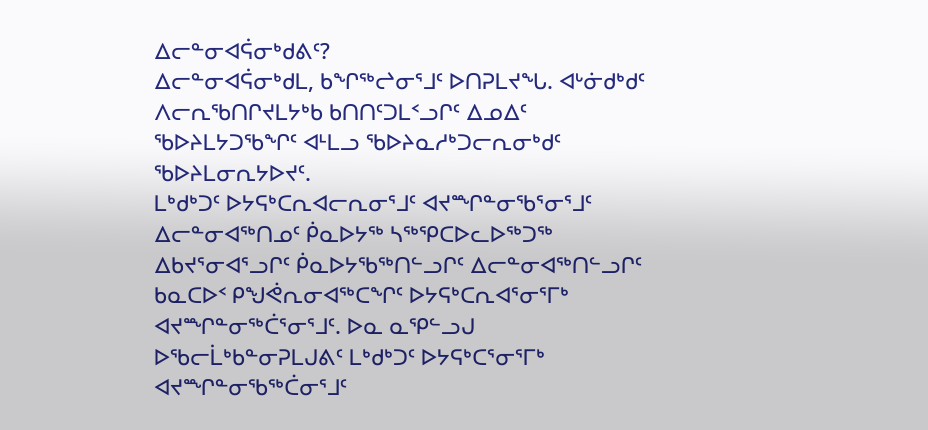ᐃᓕᓐᓂᐊᕌᓂᒃᑯᕕᑦ?
ᐃᓕᓐᓂᐊᕌᓂᒃᑯᒪ, ᑲᖏᖅᖠᓂᕐᒧᑦ ᐅᑎᕈᒪᔪᖓ. ᐊᒡᓃᑯᒃᑯᑦ ᐱᓕᕆᖃᑎᒋᔪᒪᔭᒃᑲ ᑲᑎᑎᑦᑐᒪᑉᓗᒋᑦ ᐃᓄᐃᑦ ᖃᐅᔨᒪᔭᑐᖃᖏᑦ ᐊᒻᒪᓗ ᖃᐅᔨᓇᓱᒃᑐᓕᕆᓂᒃᑯᑦ ᖃᐅᔨᒪᓂᕆᔭᐅᔪᑦ.
ᒪᒃᑯᒃᑐᑦ ᐅᔭᕋᒃᑕᕆᐊᓕᕆᓂᕐᒧᑦ ᐊᔪᙱᓐᓂᖃᕐᓂᕐᒧᑦ ᐃᓕᓐᓂᐊᖅᑎᓄᑦ ᑮᓇᐅᔭᖅ ᓴᖅᕿᑕᐅᓚᐅᖅᑐᖅ ᐃᑲᔪᕐᓂᐊᕐᓗᒋᑦ ᑮᓇᐅᔭᖃᖅᑎᓪᓗᒋᑦ ᐃᓕᓐᓂᐊᖅᑎᓪᓗᒋᑦ ᑲᓇᑕᐅᑉ ᑭᖑᕚᕆᓂᐊᖅᑕᖏᑦ ᐅᔭᕋᒃᑕᕆᐊᕐᓂᕐᒥᒃ ᐊᔪᙱᓐᓂᖅᑖᕐᓂᕐᒧᑦ. ᐅᓇ ᓇᕿᓪᓗᒍ ᐅᖃᓕᒫᒃᑲᓐᓂᕈᒪᒍᕕᑦ ᒪᒃᑯᒃᑐᑦ ᐅᔭᕋᒃᑕᕐᓂᕐᒥᒃ ᐊᔪᙱᓐᓂᖃᖅᑖᓂᕐᒧᑦ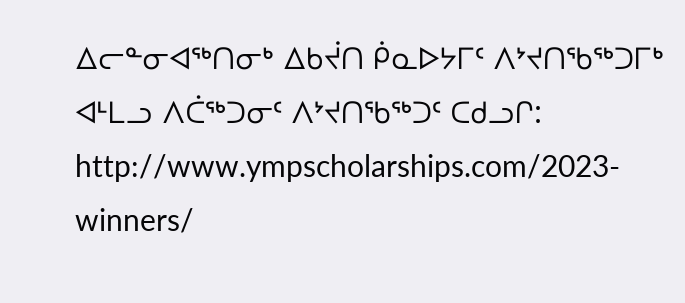ᐃᓕᓐᓂᐊᖅᑎᓂᒃ ᐃᑲᔫᑎ ᑮᓇᐅᔭᒥᑦ ᐱᔾᔪᑎᖃᖅᑐᒥᒃ ᐊᒻᒪᓗ ᐱᑖᖅᑐᓂᑦ ᐱᔾᔪᑎᖃᖅᑐᑦ ᑕᑯᓗᒋ: http://www.ympscholarships.com/2023-winners/